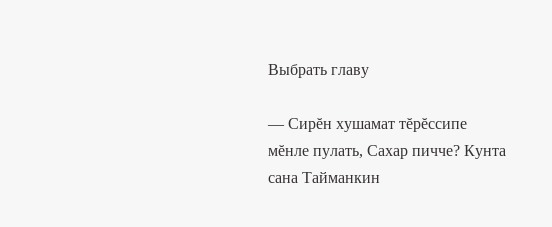Выбрать главу

— Сирĕн хушамат тĕрĕссипе мĕнле пулать, Сахар пичче? Кунта сана Тайманкин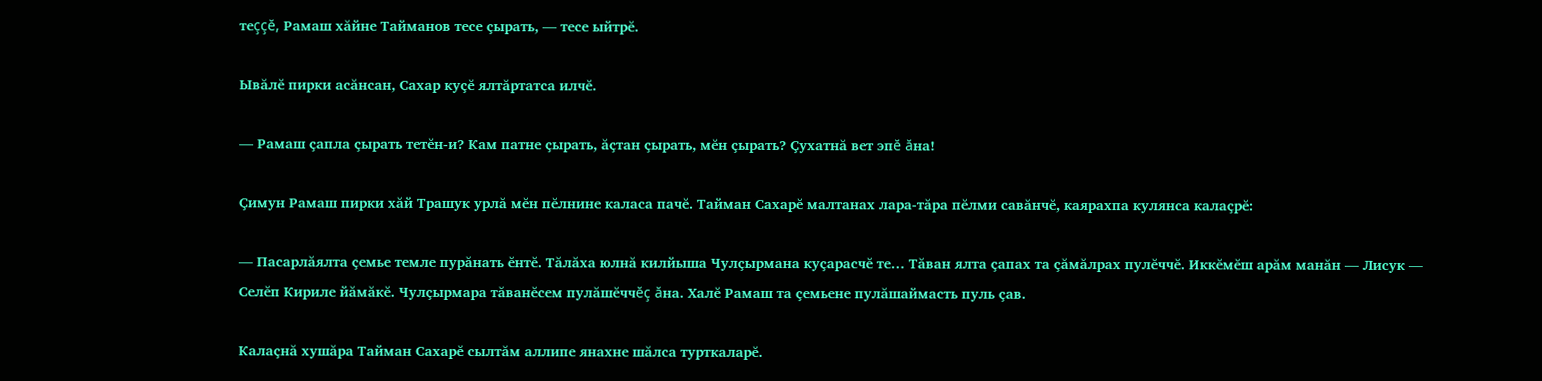теççĕ, Рамаш хăйне Тайманов тесе çырать, — тесе ыйтрĕ.

Ывăлĕ пирки асăнсан, Сахар куçĕ ялтăртатса илчĕ.

— Рамаш çапла çырать тетĕн-и? Кам патне çырать, ăçтан çырать, мĕн çырать? Çухатнă вет эпĕ ăна!

Çимун Рамаш пирки хăй Трашук урлă мĕн пĕлнине каласа пачĕ. Тайман Сахарĕ малтанах лара-тăра пĕлми савăнчĕ, каярахпа кулянса калаçрĕ:

— Пасарлăялта çемье темле пурăнать ĕнтĕ. Тăлăха юлнă килйыша Чулçырмана куçарасчĕ те… Тăван ялта çапах та çăмăлрах пулĕччĕ. Иккĕмĕш арăм манăн — Лисук — Селĕп Кириле йăмăкĕ. Чулçырмара тăванĕсем пулăшĕччĕç ăна. Халĕ Рамаш та çемьене пулăшаймасть пуль çав.

Калаçнă хушăра Тайман Сахарĕ сылтăм аллипе янахне шăлса турткаларĕ.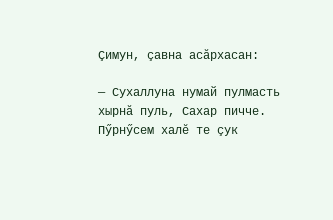Çимун, çавна асăрхасан:

— Сухаллуна нумай пулмасть хырнă пуль, Сахар пичче. Пӳрнӳсем халĕ те çук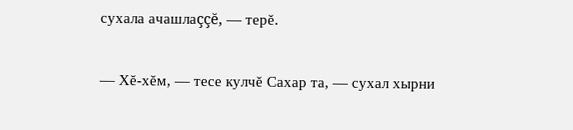сухала ачашлаççĕ, — терĕ.

— Хĕ-хĕм, — тесе кулчĕ Сахар та, — сухал хырни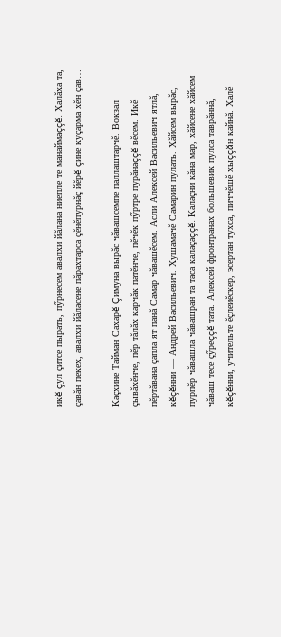икĕ çул çитсе пырать, пӳрнесем авалхи йăлана ниепле те манаймаççĕ. Халăха та, çавăн пекех, авалхи йăласене пăрахтарса çĕнĕпурнăç йĕрĕ çине куçарма хĕн çав…

Каçхине Тайман Сахарĕ Çимуна вырăс чăвашсемпе паллаштарчĕ. Вокзал çывăхĕнче, пĕр тăлăх карчăк патĕнче, пĕчĕк пӳртре пурăнаççĕ вĕсем. Икĕ пĕртăвана çапла ят панă Самар чăвашĕсем. Асли Алексей Васильевич ятлă, кĕçĕнни — Андрей Васильевич. Хушамачĕ Самарин пулать. Хăйсем вырăс, пурпĕр чăвашла чăвашран та таса калаçаççĕ. Калаçни кăна мар, хăйсене хăйсем чăваш тесе çӳреççĕ тата. Алексей фронтранах большевик пулса таврăннă, кĕçĕнни, учительте ĕçлеиĕскер, эсертан тухса, пиччĕшĕ хыççăн кайнă. Халĕ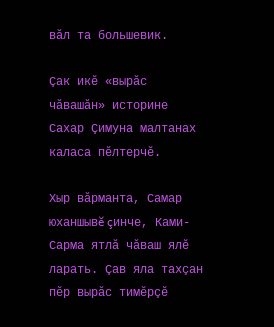вăл та большевик.

Çак икĕ «вырăс чăвашăн» историне Сахар Çимуна малтанах каласа пĕлтерчĕ.

Хыр вăрманта, Самар юханшывĕ çинче, Ками-Сарма ятлă чăваш ялĕ ларать. Çав яла тахçан пĕр вырăс тимĕрçĕ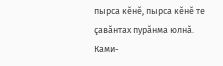пырса кĕнĕ, пырса кĕнĕ те çавăнтах пурăнма юлнă. Ками-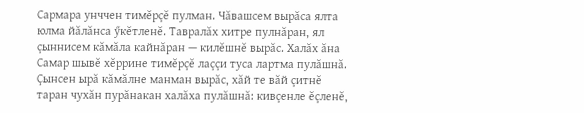Сармара унччен тимĕрçĕ пулман. Чăвашсем вырăса ялта юлма йăлăнса ӳкĕтленĕ. Тавралăх хитре пулнăран, ял çыннисем кăмăла кайнăран — килĕшнĕ вырăс. Халăх ăна Самар шывĕ хĕррине тимĕрçĕ лаççи туса лартма пулăшнă. Çынсен ырă кăмăлне манман вырăс, хăй те вăй çитнĕ таран чухăн пурăнакан халăха пулăшнă: кивçенле ĕçленĕ,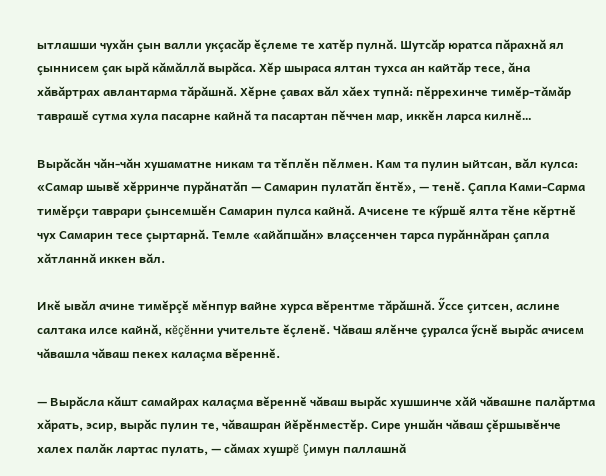ытлашши чухăн çын валли укçасăр ĕçлеме те хатĕр пулнă. Шутсăр юратса пăрахнă ял çыннисем çак ырă кăмăллă вырăса. Хĕр шыраса ялтан тухса ан кайтăр тесе, ăна хăвăртрах авлантарма тăрăшнă. Хĕрне çавах вăл хăех тупнă: пĕррехинче тимĕр-тăмăр таврашĕ сутма хула пасарне кайнă та пасартан пĕччен мар, иккĕн ларса килнĕ…

Вырăсăн чăн-чăн хушаматне никам та тĕплĕн пĕлмен. Кам та пулин ыйтсан, вăл кулса: «Самар шывĕ хĕрринче пурăнатăп — Самарин пулатăп ĕнтĕ», — тенĕ. Çапла Ками-Сарма тимĕрçи таврари çынсемшĕн Самарин пулса кайнă. Ачисене те кӳршĕ ялта тĕне кĕртнĕ чух Самарин тесе çыртарнă. Темле «айăпшăн» влаçсенчен тарса пурăннăран çапла хăтланнă иккен вăл.

Икĕ ывăл ачине тимĕрçĕ мĕнпур вайне хурса вĕрентме тăрăшнă. Ӳссе çитсен, аслине салтака илсе кайнă, кĕçĕнни учительте ĕçленĕ. Чăваш ялĕнче çуралса ӳснĕ вырăс ачисем чăвашла чăваш пекех калаçма вĕреннĕ.

— Вырăсла кăшт самайрах калаçма вĕреннĕ чăваш вырăс хушшинче хăй чăвашне палăртма хăрать, эсир, вырăс пулин те, чăвашран йĕрĕнместĕр. Сире уншăн чăваш çĕршывĕнче халех палăк лартас пулать, — сăмах хушрĕ Çимун паллашнă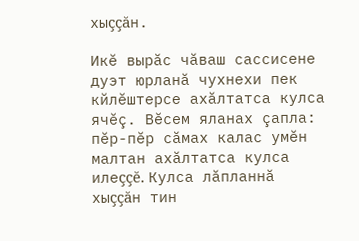хыççăн.

Икĕ вырăс чăваш сассисене дуэт юрланă чухнехи пек кйлĕштерсе ахăлтатса кулса ячĕç. Вĕсем яланах çапла: пĕр-пĕр сăмах калас умĕн малтан ахăлтатса кулса илеççĕ. Кулса лăпланнă хыççăн тин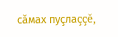сăмах пуçлаççĕ,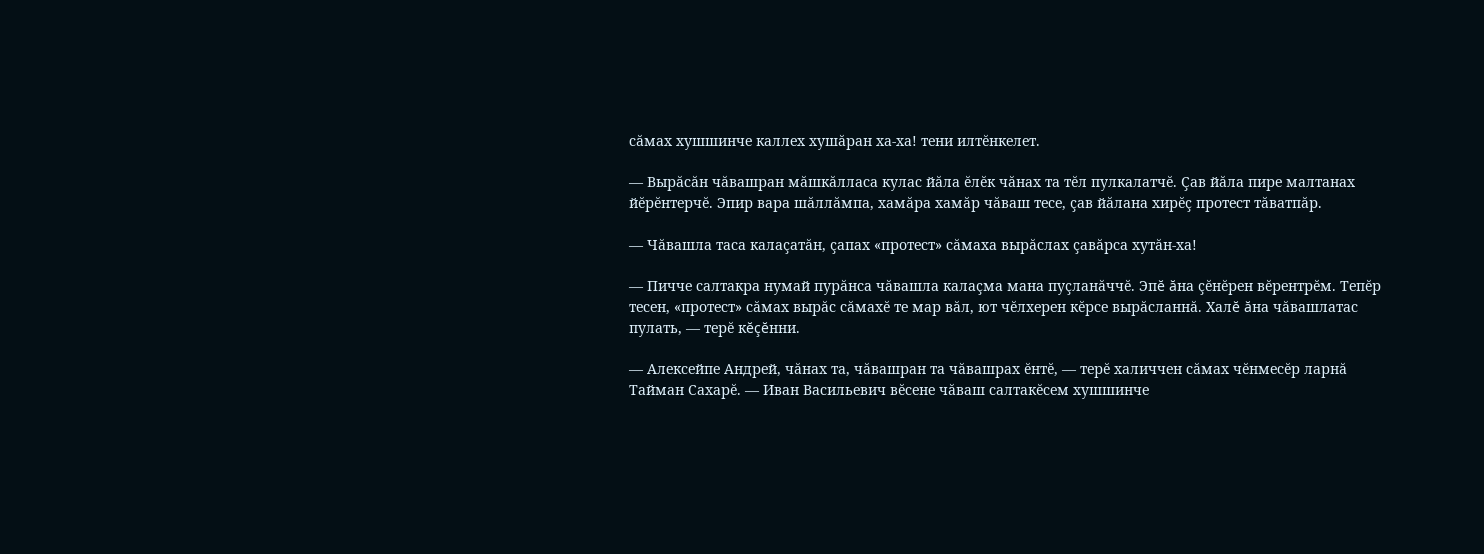сăмах хушшинче каллех хушăран ха-ха! тени илтĕнкелет.

— Вырăсăн чăвашран мăшкăлласа кулас йăла ĕлĕк чăнах та тĕл пулкалатчĕ. Çав йăла пире малтанах йĕрĕнтерчĕ. Эпир вара шăллăмпа, хамăра хамăр чăваш тесе, çав йăлана хирĕç протест тăватпăр.

— Чăвашла таса калаçатăн, çапах «протест» сăмаха вырăслах çавăрса хутăн-ха!

— Пичче салтакра нумай пурăнса чăвашла калаçма мана пуçланăччĕ. Эпĕ ăна çĕнĕрен вĕрентрĕм. Тепĕр тесен, «протест» сăмах вырăс сăмахĕ те мар вăл, ют чĕлхерен кĕрсе вырăсланнă. Халĕ ăна чăвашлатас пулать, — терĕ кĕçĕнни.

— Алексейпе Андрей, чăнах та, чăвашран та чăвашрах ĕнтĕ, — терĕ халиччен сăмах чĕнмесĕр ларнă Тайман Сахарĕ. — Иван Васильевич вĕсене чăваш салтакĕсем хушшинче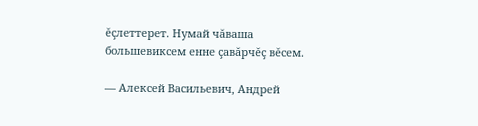ĕçлеттерет. Нумай чăваша большевиксем енне çавăрчĕç вĕсем.

— Алексей Васильевич, Андрей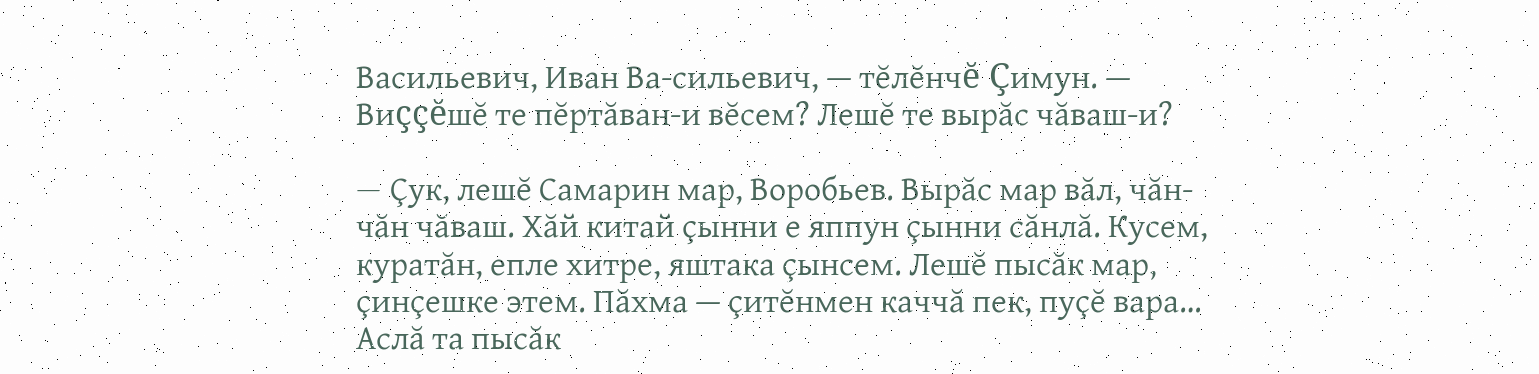Васильевич, Иван Ва-сильевич, — тĕлĕнчĕ Çимун. — Виççĕшĕ те пĕртăван-и вĕсем? Лешĕ те вырăс чăваш-и?

— Çук, лешĕ Самарин мар, Воробьев. Вырăс мар вăл, чăн-чăн чăваш. Хăй китай çынни е яппун çынни сăнлă. Кусем, куратăн, епле хитре, яштака çынсем. Лешĕ пысăк мар, çинçешке этем. Пăхма — çитĕнмен каччă пек, пуçĕ вара… Аслă та пысăк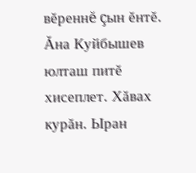вĕреннĕ çын ĕнтĕ. Ăна Куйбышев юлташ питĕ хисеплет. Хăвах курăн. Ыран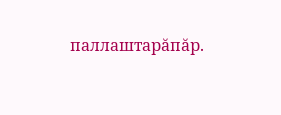паллаштарăпăр.